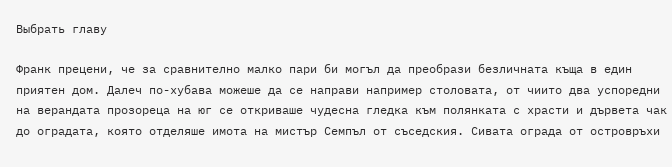Выбрать главу

Франк прецени, че за сравнително малко пари би могъл да преобрази безличната къща в един приятен дом. Далеч по-хубава можеше да се направи например столовата, от чиито два успоредни на верандата прозореца на юг се откриваше чудесна гледка към полянката с храсти и дървета чак до оградата, която отделяше имота на мистър Семпъл от съседския. Сивата ограда от островръхи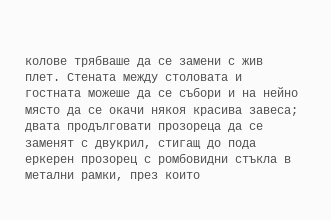колове трябваше да се замени с жив плет. Стената между столовата и гостната можеше да се събори и на нейно място да се окачи някоя красива завеса; двата продълговати прозореца да се заменят с двукрил, стигащ до пода еркерен прозорец с ромбовидни стъкла в метални рамки, през които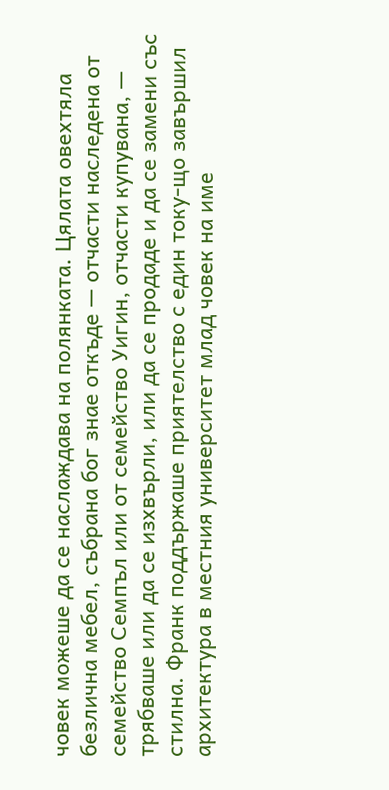човек можеше да се наслаждава на полянката. Цялата овехтяла безлична мебел, събрана бог знае откъде — отчасти наследена от семейство Семпъл или от семейство Уигин, отчасти купувана, — трябваше или да се изхвърли, или да се продаде и да се замени със стилна. Франк поддържаше приятелство с един току-що завършил архитектура в местния университет млад човек на име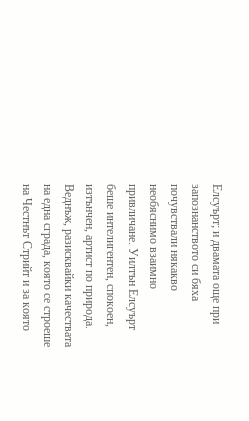Елсуърт; и двамата още при запознанството си бяха почувствали някакво необяснимо взаимно привличане. Уилтън Елсуърт беше интелигентен, спокоен, изтънчен, артист по природа. Веднъж, разисквайки качествата на една сграда, която се строеше на Честнът Стрийт и за която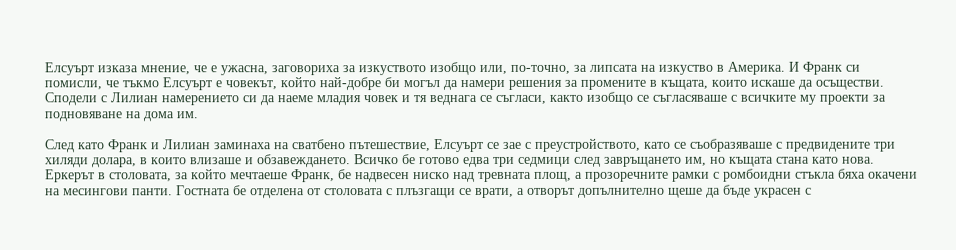Елсуърт изказа мнение, че е ужасна, заговориха за изкуството изобщо или, по-точно, за липсата на изкуство в Америка. И Франк си помисли, че тъкмо Елсуърт е човекът, който най-добре би могъл да намери решения за промените в къщата, които искаше да осъществи. Сподели с Лилиан намерението си да наеме младия човек и тя веднага се съгласи, както изобщо се съгласяваше с всичките му проекти за подновяване на дома им.

След като Франк и Лилиан заминаха на сватбено пътешествие, Елсуърт се зае с преустройството, като се съобразяваше с предвидените три хиляди долара, в които влизаше и обзавеждането. Всичко бе готово едва три седмици след завръщането им, но къщата стана като нова. Еркерът в столовата, за който мечтаеше Франк, бе надвесен ниско над тревната площ, а прозоречните рамки с ромбоидни стъкла бяха окачени на месингови панти. Гостната бе отделена от столовата с плъзгащи се врати, а отворът допълнително щеше да бъде украсен с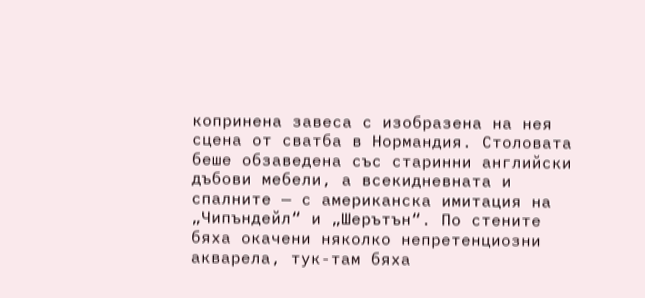копринена завеса с изобразена на нея сцена от сватба в Нормандия. Столовата беше обзаведена със старинни английски дъбови мебели, а всекидневната и спалните — с американска имитация на „Чипъндейл“ и „Шерътън“. По стените бяха окачени няколко непретенциозни акварела, тук-там бяха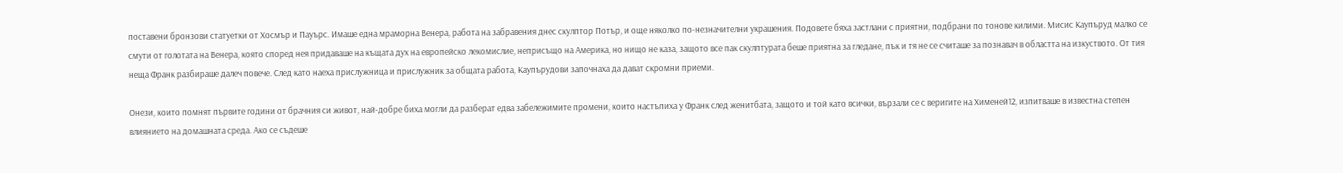поставени бронзови статуетки от Хосмър и Пауърс. Имаше една мраморна Венера, работа на забравения днес скулптор Потър, и още няколко по-незначителни украшения. Подовете бяха застлани с приятни, подбрани по тонове килими. Мисис Каупъруд малко се смути от голотата на Венера, която според нея придаваше на къщата дух на европейско лекомислие, неприсъщо на Америка, но нищо не каза, защото все пак скулптурата беше приятна за гледане, пък и тя не се считаше за познавач в областта на изкуството. От тия неща Франк разбираше далеч повече. След като наеха прислужница и прислужник за общата работа, Каупърудови започнаха да дават скромни приеми.

Онези, които помнят първите години от брачния си живот, най-добре биха могли да разберат едва забележимите промени, които настъпиха у Франк след женитбата, защото и той като всички, вързали се с веригите на Хименей12, изпитваше в известна степен влиянието на домашната среда. Ако се съдеше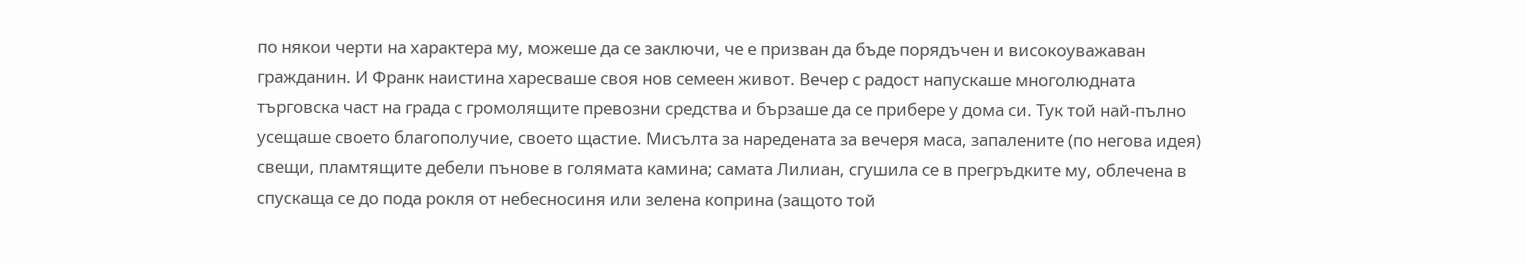по някои черти на характера му, можеше да се заключи, че е призван да бъде порядъчен и високоуважаван гражданин. И Франк наистина харесваше своя нов семеен живот. Вечер с радост напускаше многолюдната търговска част на града с громолящите превозни средства и бързаше да се прибере у дома си. Тук той най-пълно усещаше своето благополучие, своето щастие. Мисълта за наредената за вечеря маса, запалените (по негова идея) свещи, пламтящите дебели пънове в голямата камина; самата Лилиан, сгушила се в прегръдките му, облечена в спускаща се до пода рокля от небесносиня или зелена коприна (защото той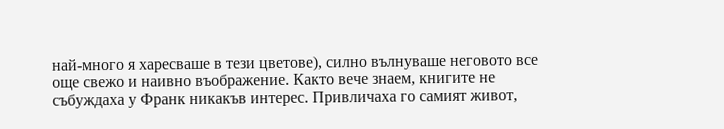най-много я харесваше в тези цветове), силно вълнуваше неговото все още свежо и наивно въображение. Както вече знаем, книгите не събуждаха у Франк никакъв интерес. Привличаха го самият живот,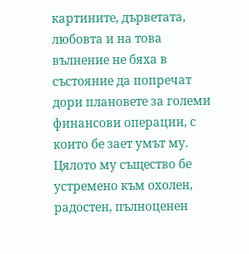картините, дърветата, любовта и на това вълнение не бяха в състояние да попречат дори плановете за големи финансови операции, с които бе зает умът му. Цялото му същество бе устремено към охолен, радостен, пълноценен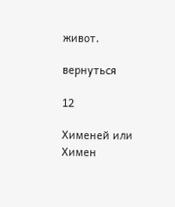живот.

вернуться

12

Хименей или Химен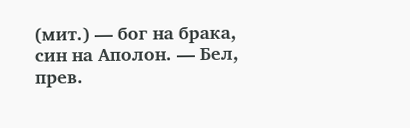(мит.) — бог на брака, син на Аполон. — Бел, прев.